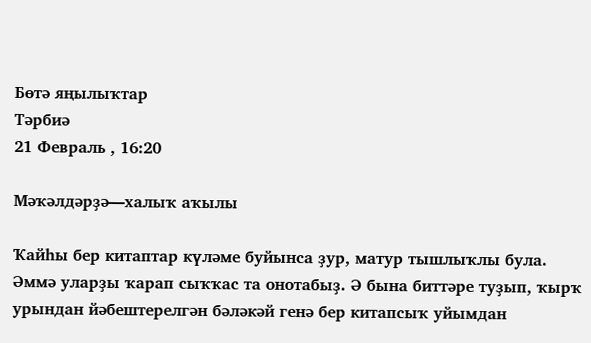Бөтә яңылыҡтар
Тәрбиә
21 Февраль , 16:20

Мәҡәлдәрҙә—халыҡ аҡылы

Ҡайһы бер китаптар күләме буйынса ҙур, матур тышлыҡлы була. Әммә уларҙы ҡарап сыҡҡас та онотабыҙ. Ә бына биттәре туҙып, ҡырҡ урындан йәбештерелгән бәләкәй генә бер китапсыҡ уйымдан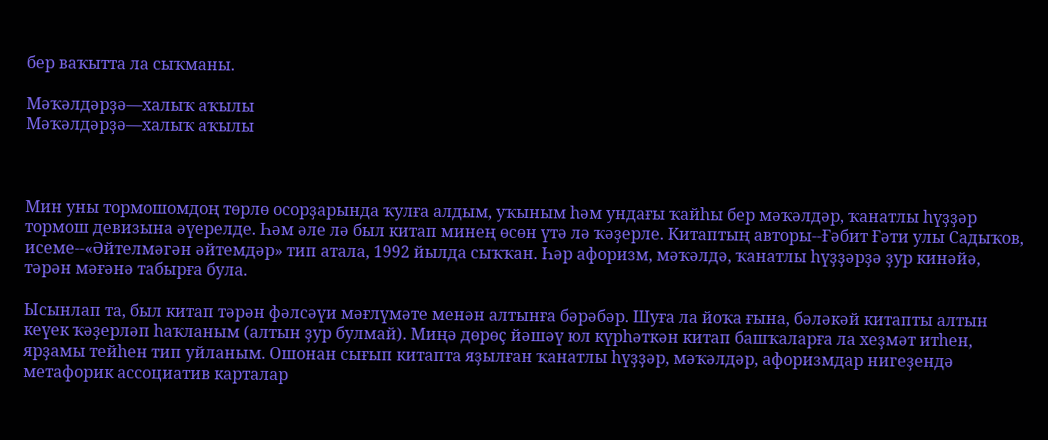бер ваҡытта ла сыҡманы.

Мәҡәлдәрҙә—халыҡ аҡылы
Мәҡәлдәрҙә—халыҡ аҡылы



Мин уны тормошомдоң төрлө осорҙарында ҡулға алдым, уҡыным һәм ундағы ҡайһы бер мәҡәлдәр, ҡанатлы һүҙҙәр тормош девизына әүерелде. Һәм әле лә был китап минең өсөн үтә лә ҡәҙерле. Китаптың авторы--Ғәбит Ғәти улы Садыҡов, исеме--«Әйтелмәгән әйтемдәр» тип атала, 1992 йылда сыҡҡан. Һәр афоризм, мәҡәлдә, ҡанатлы һүҙҙәрҙә ҙур кинәйә, тәрән мәғәнә табырға була.

Ысынлап та, был китап тәрән фәлсәүи мәғлүмәте менән алтынға бәрәбәр. Шуға ла йоҡа ғына, бәләкәй китапты алтын кеүек ҡәҙерләп һаҡланым (алтын ҙур булмай). Миңә дөрөҫ йәшәү юл күрһәткән китап башҡаларға ла хеҙмәт итһен, ярҙамы тейһен тип уйланым. Ошонан сығып китапта яҙылған ҡанатлы һүҙҙәр, мәҡәлдәр, афоризмдар нигеҙендә метафорик ассоциатив карталар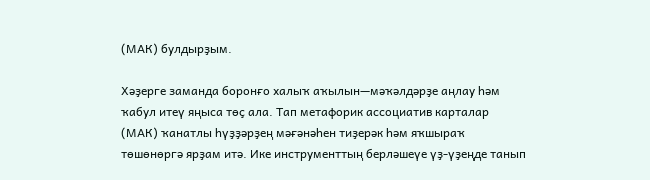(МАК) булдырҙым.

Хәҙерге заманда боронғо халыҡ аҡылын—мәҡәлдәрҙе аңлау һәм ҡабул итеү яңыса төҫ ала. Тап метафорик ассоциатив карталар (МАК) ҡанатлы һүҙҙәрҙең мәғәнәһен тиҙерәк һәм яҡшыраҡ төшөнөргә ярҙам итә. Ике инструменттың берләшеүе үҙ-үҙеңде танып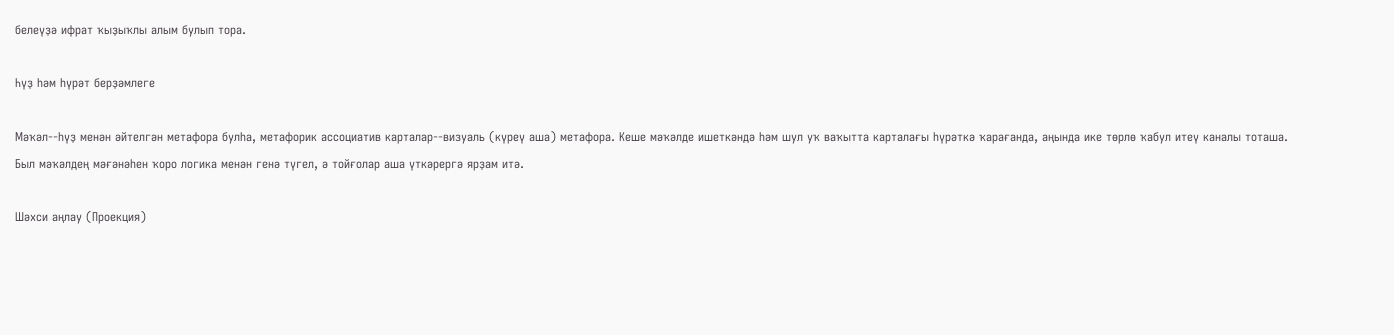белеүҙә ифрат ҡыҙыҡлы алым булып тора.

Һүҙ һәм һүрәт берҙәмлеге

Мәҡәл--һүҙ менән әйтелгән метафора булһа, метафорик ассоциатив карталар--визуаль (күреү аша) метафора. Кеше мәҡәлде ишеткәндә һәм шул уҡ ваҡытта карталағы һүрәткә ҡарағанда, аңында ике төрлө ҡабул итеү каналы тоташа. Был мәҡәлдең мәғәнәһен ҡоро логика менән генә түгел, ә тойғолар аша үткәрергә ярҙам итә.

Шәхси аңлау (Проекция)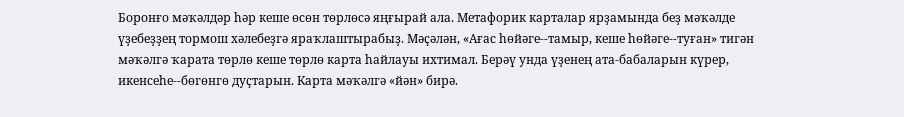Боронғо мәҡәлдәр һәр кеше өсөн төрлөсә яңғырай ала. Метафорик карталар ярҙамында беҙ мәҡәлде үҙебеҙҙең тормош хәлебеҙгә яраҡлаштырабыҙ. Мәҫәлән, «Ағас һөйәге--тамыр, кеше һөйәге--туған» тигән мәҡәлгә ҡарата төрлө кеше төрлө карта һайлауы ихтимал. Берәү унда үҙенең ата-бабаларын күрер, икенсеһе--бөгөнгө дуҫтарын. Карта мәҡәлгә «йән» бирә.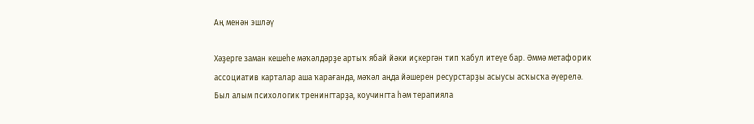Аң менән эшләү

Хәҙерге заман кешеһе мәҡәлдәрҙе артыҡ ябай йәки иҫкергән тип ҡабул итеүе бар. Әммә метафорик ассоциатив карталар аша ҡарағанда, мәҡәл аңда йәшерен ресурстарҙы асыусы асҡысҡа әүерелә. Был алым психологик тренингтарҙа, коучингта һәм терапияла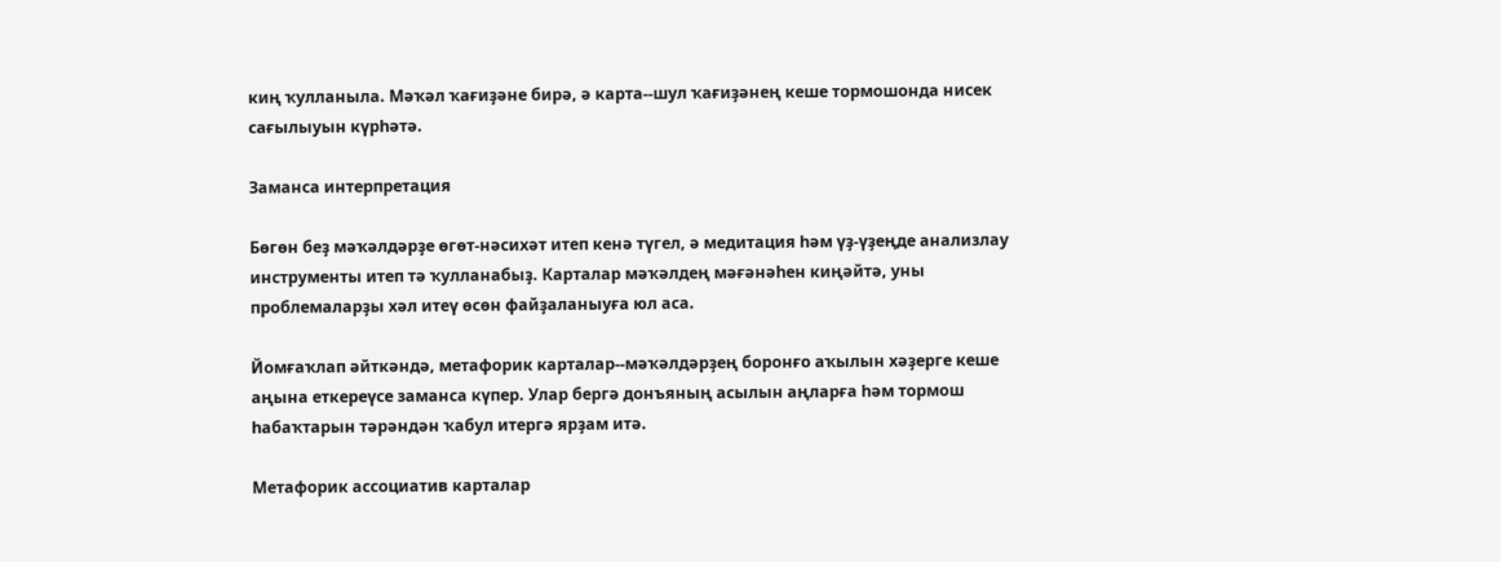киң ҡулланыла. Мәҡәл ҡағиҙәне бирә, ә карта--шул ҡағиҙәнең кеше тормошонда нисек сағылыуын күрһәтә.

Заманса интерпретация

Бөгөн беҙ мәҡәлдәрҙе өгөт-нәсихәт итеп кенә түгел, ә медитация һәм үҙ-үҙеңде анализлау инструменты итеп тә ҡулланабыҙ. Карталар мәҡәлдең мәғәнәһен киңәйтә, уны проблемаларҙы хәл итеү өсөн файҙаланыуға юл аса.

Йомғаҡлап әйткәндә, метафорик карталар--мәҡәлдәрҙең боронғо аҡылын хәҙерге кеше аңына еткереүсе заманса күпер. Улар бергә донъяның асылын аңларға һәм тормош һабаҡтарын тәрәндән ҡабул итергә ярҙам итә.

Метафорик ассоциатив карталар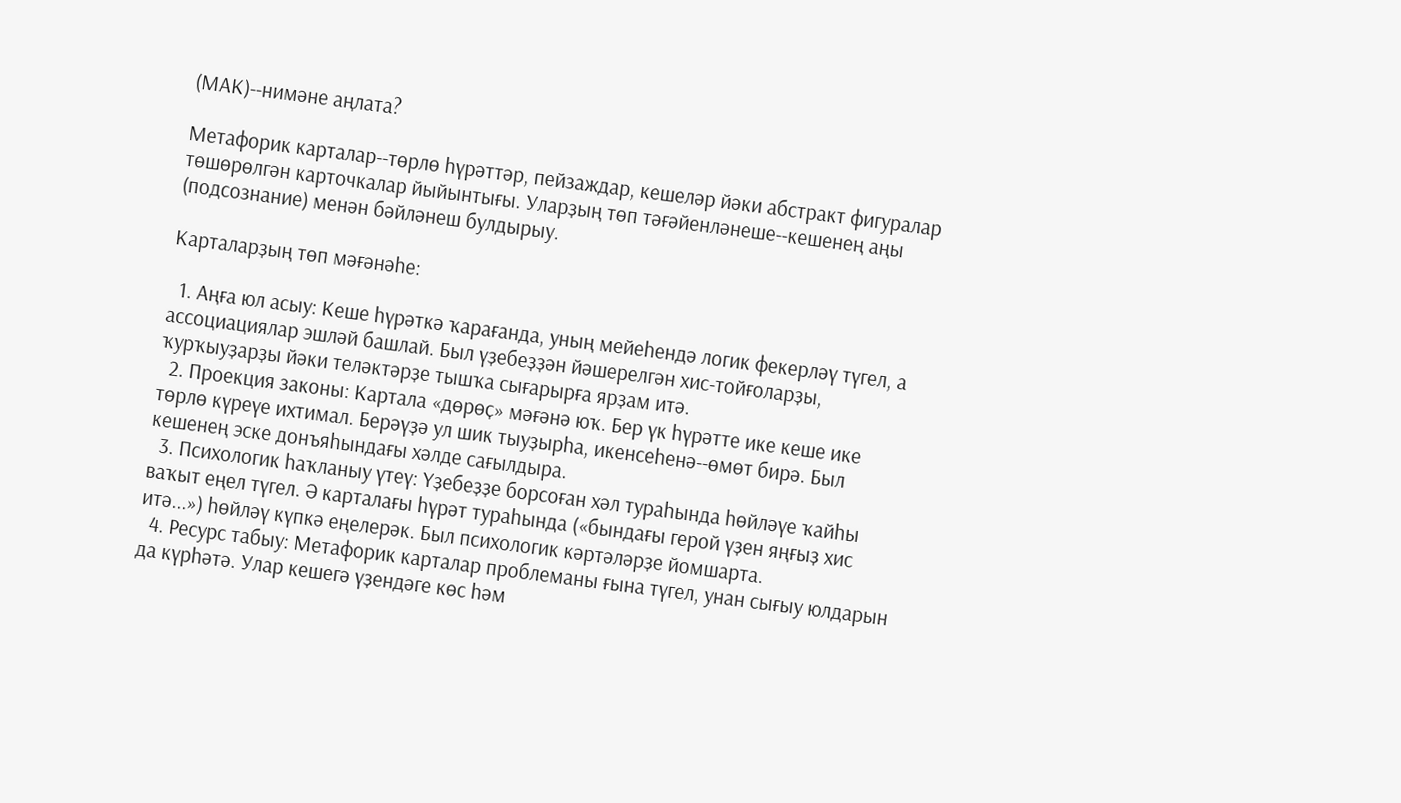(МАК)--нимәне аңлата?

Метафорик карталар--төрлө һүрәттәр, пейзаждар, кешеләр йәки абстракт фигуралар төшөрөлгән карточкалар йыйынтығы. Уларҙың төп тәғәйенләнеше--кешенең аңы (подсознание) менән бәйләнеш булдырыу.

Карталарҙың төп мәғәнәһе:

  1. Аңға юл асыу: Кеше һүрәткә ҡарағанда, уның мейеһендә логик фекерләү түгел, а ассоциациялар эшләй башлай. Был үҙебеҙҙән йәшерелгән хис-тойғоларҙы, ҡурҡыуҙарҙы йәки теләктәрҙе тышҡа сығарырға ярҙам итә.
  2. Проекция законы: Картала «дөрөҫ» мәғәнә юҡ. Бер үк һүрәтте ике кеше ике төрлө күреүе ихтимал. Берәүҙә ул шик тыуҙырһа, икенсеһенә--өмөт бирә. Был кешенең эске донъяһындағы хәлде сағылдыра.
  3. Психологик һаҡланыу үтеү: Үҙебеҙҙе борсоған хәл тураһында һөйләүе ҡайһы ваҡыт еңел түгел. Ә карталағы һүрәт тураһында («бындағы герой үҙен яңғыҙ хис итә...») һөйләү күпкә еңелерәк. Был психологик кәртәләрҙе йомшарта.
  4. Ресурс табыу: Метафорик карталар проблеманы ғына түгел, унан сығыу юлдарын да күрһәтә. Улар кешегә үҙендәге көс һәм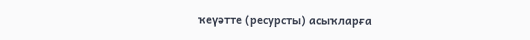ҡеүәтте (ресурсты) асыҡларға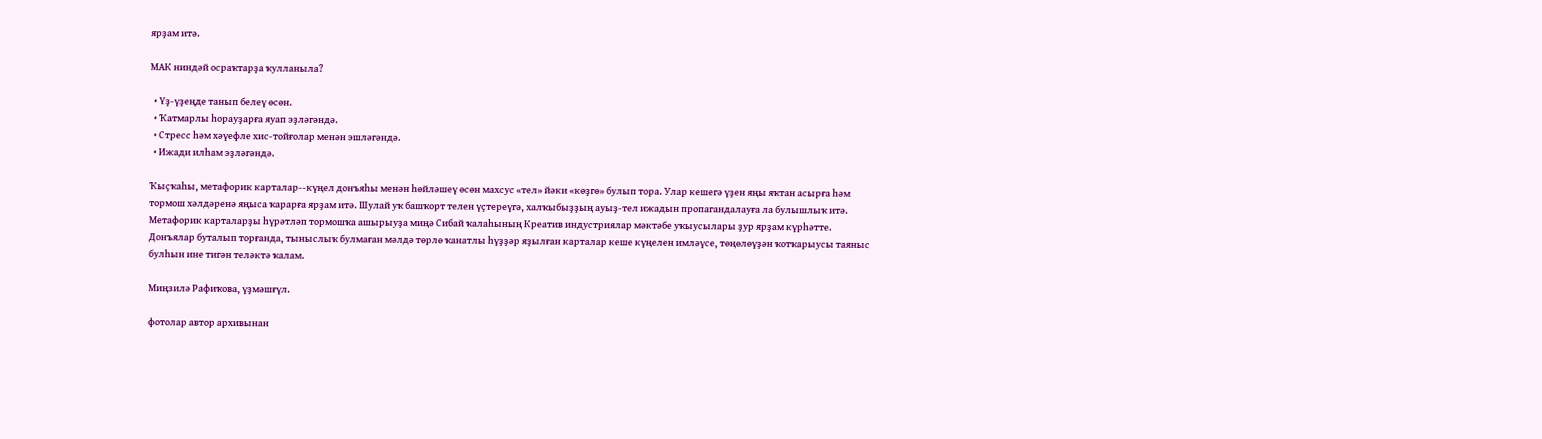ярҙам итә.

МАК ниндәй осраҡтарҙа ҡулланыла?

  • Үҙ-үҙеңде танып белеү өсөн.
  • Ҡатмарлы һорауҙарға яуап эҙләгәндә.
  • Стресс һәм хәүефле хис-тойғолар менән эшләгәндә.
  • Ижади илһам эҙләгәндә.

Ҡыҫҡаһы, метафорик карталар--күңел донъяһы менән һөйләшеү өсөн махсус «тел» йәки «көҙгө» булып тора. Улар кешегә үҙен яңы яҡтан асырға һәм тормош хәлдәренә яңыса ҡарарға ярҙам итә. Шулай уҡ башҡорт телен үҫтереүгә, халҡыбыҙҙың ауыҙ-тел ижадын пропагандалауға ла булышлыҡ итә. Метафорик карталарҙы һүрәтләп тормошҡа ашырыуҙа миңә Сибай ҡалаһының Креатив индустриялар мәктәбе уҡыусылары ҙур ярҙам күрһәтте. Донъялар буталып торғанда, тыныслыҡ булмаған мәлдә төрлө ҡанатлы һүҙҙәр яҙылған карталар кеше күңелен имләүсе, төңөлөүҙән ҡотҡарыусы таяныс булһын ине тигән теләктә ҡалам.

Миңзилә Рафиҡова, үҙмәшғүл.

фотолар автор архивынан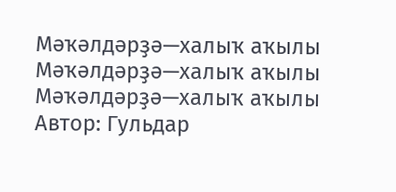Мәҡәлдәрҙә—халыҡ аҡылы
Мәҡәлдәрҙә—халыҡ аҡылы
Мәҡәлдәрҙә—халыҡ аҡылы
Автор: Гульдар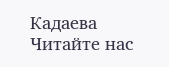Кадаева
Читайте нас